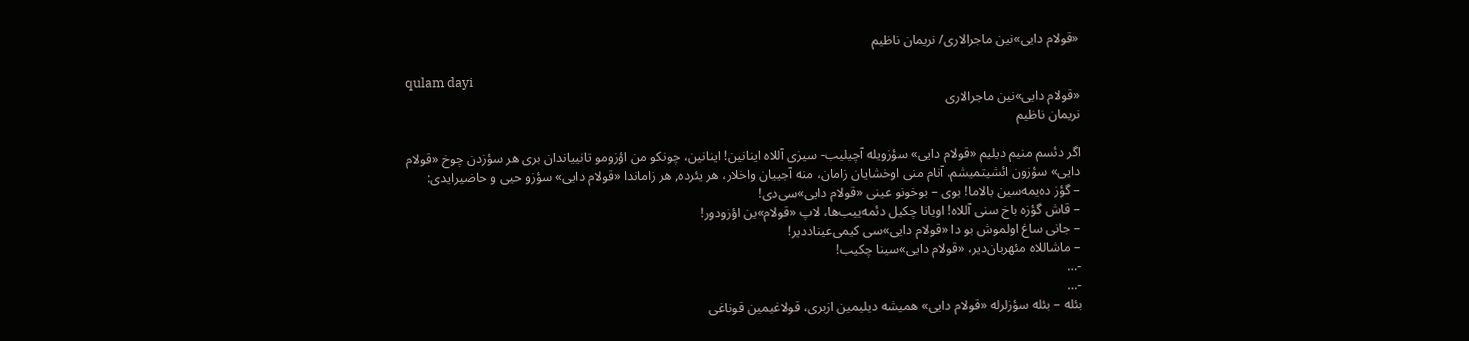«قولام دایی»نین ماجرالاری/ نریمان ناظیم

qulam dayi
«قولام دایی»نین ماجرالاری
نریمان ناظیم

اگر دئسم منیم دیلیم «قولام دایی» سؤزویله آچیلیب- سیزی آللاه اینانین! اینانین، چونکو من اؤزومو تانییاندان بری هر سؤزدن چوخ «قولام دایی» سؤزون ائشیتمیشم. آنام منی اوخشایان زامان، منه آجییان واخلار، هر یئرده, هر زاماندا «قولام دایی» سؤزو حیی و حاضیرایدی:
– گؤز ده‌یمه‌سین بالاما! بوی – بوخونو عینی «قولام دایی»سی‌دی!
– قاش گؤزه باخ سنی آللاه! اویانا چکیل دئمه‌ییب‌ها، لاپ «قولام»ین اؤزودور!
– جانی ساغ اولموش بو دا «قولام دایی»سی کیمی‌عیناددیر!
– ماشاللاه مئهربان‌دیر، «قولام دایی»سینا چکیب!
-…
-…
بئله – بئله سؤزلرله «قولام دایی» همیشه دیلیمین ازبری، قولاغیمین قوناغی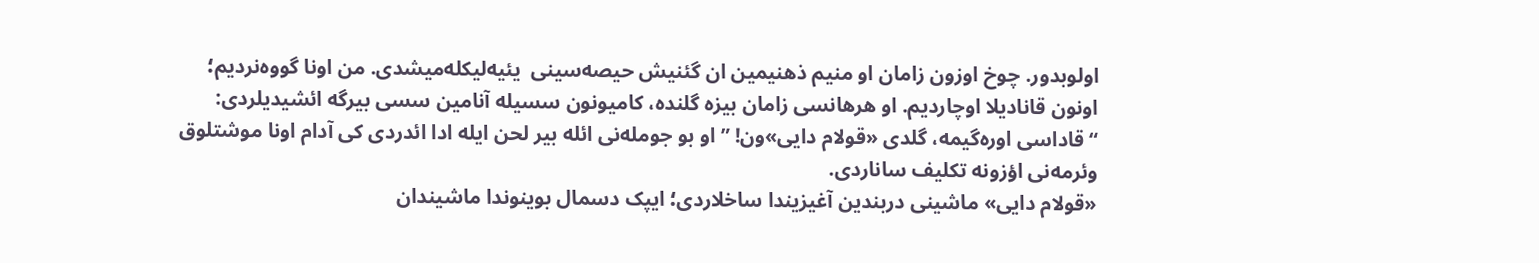اولوبدور. چوخ اوزون زامان او منیم ذهنیمین ان گئنیش حیصه‌سینی  یئیه‌لیکله‌میشدی. من اونا گووه‌نردیم؛ اونون قانادیلا اوچاردیم. او هر‌هانسی زامان بیزه گلنده، کامیونون سسیله آنامین سسی بیرگه ائشیدیلردی: “قاداسی اوره‌گیمه، گلدی «قولام دایی»ون! ” او بو جومله‌نی ائله بیر لحن ایله ادا ائدردی کی آدام اونا موشتلوق وئرمه‌نی اؤزونه تکلیف ساناردی.
«قولام دایی» ماشینی دربندین آغیزیندا ساخلاردی؛ ایپک دسمال بوینوندا ماشیندان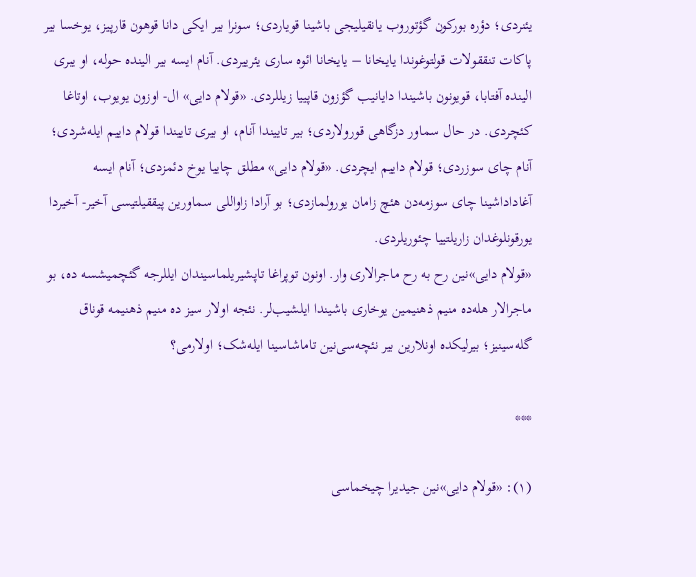یئنردی؛ دؤره بورکون گؤتوروب یانقیلیجی باشینا قویاردی؛ سونرا بیر ایکی دانا قوهون قارپیز، یوخسا بیر پاکات تنققولات قولتوغوندا یایخانا – یایخانا ائوه ساری یئرییردی. آنام ایسه بیر الینده حوله، او یبری الینده آفتابا، قویونون باشیندا دایانیب گؤزون قاپییا زیللردی. «قولام دایی» ال- اوزون یویوب، اوتاغا کئچردی. در حال سماور دزگاهی قورولاردی؛ بیر تاییندا آنام، او بیری تاییندا قولام داییم ایله‌شردی؛ آنام چای سوزردی؛ قولام داییم ایچردی. «قولام دایی» مطلق چاییا یوخ دئمزدی؛ آنام ایسه آغاداداشینا چای سوزمه‌دن هئچ زامان یورولمازدی؛ بو آرادا زاواللی سماورین پیققیلتیسی آخیر- آخیردا یورقونلوغدان زاریلتییا چئوریلردی.
«قولام دایی»نین رح به رح ماجرالاری وار. اونون توپراغا تاپشیریلماسیندان ایللرجه گئچمیشسه ده، بو ماجرالار هله‌ده منیم ذهنیمین یوخاری باشیندا ایلشیب‌لر. نئجه اولار سیز ده منیم ذهنیمه قوناق گله‌سینیز؛ بیرلیکده اونلارین بیر نئچه‌سی‌نین تاماشاسینا ایله‌شک؛ اولارمی؟

***

(۱): «قولام دایی»نین جیدیرا چیخماسی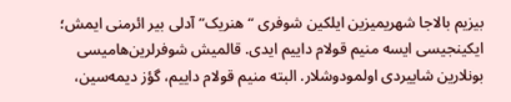بیزیم بالاجا شهریمیزین ایلکین شوفری “هنریک” آدلی بیر ائرمنی ایمش؛ ایکینجیسی ایسه منیم قولام داییم ایدی. قالمیش شوفرلرین‌هامیسی بونلارین شاییردی اولمودوشلار. البته منیم قولام داییم، گؤز دیمه‌سین،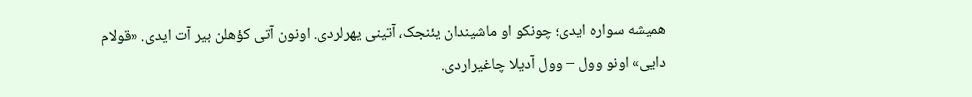همیشه سواره ایدی؛ چونکو او ماشیندان یئنجک، آتینی یهرلردی. اونون آتی کؤهلن بیر آت ایدی. «قولام دایی» اونو وول – وول آدیلا چاغیراردی.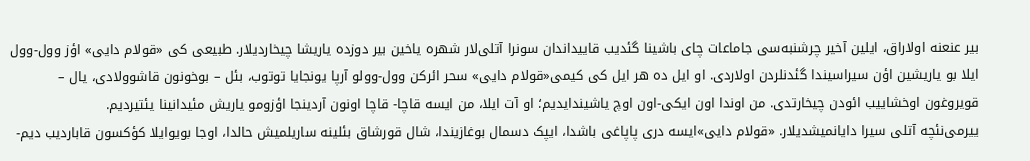بیر عنعنه اولاراق، ایلین آخیر چرشنبه‌سی جاماعات چای باشینا گئدیب قاییداندان سونرا آتلی‌لار شهره یاخین بیر دوزده یاریشا چیخاردیلار. طبیعی کی «قولام دایی» اؤز وول-وول ایلا بو یاریشین اؤن سیراسیندا گئدنلردن اولاردی. او ایل ده هر ایل کی کیمی‌«قولام دایی» سحر ائرکن وول-وولو آرپا یونجایا توتوب، بئل – بوخونون قاشوولادی، یال – قویروغون اوخشاییب ائودن چیخارتدی. من اوندا اون ایکی-اون اوچ یاشیندایدیم؛ او آت ایلا، من ایسه قاچا- قاچا اونون آردینجا اؤزومو یاریش مئیدانینا یئتیردیم.
ییرمی‌نئچه آتلی سیرا دایانمیشدیلار. «قولام دایی»ایسه دری پاپاغی باشدا، ایپک دسمال بوغازیندا، شال قورشاق بئلینه ساریلمیش حالدا، اوجا بویوایلا کؤکسون قاباردیب دیم-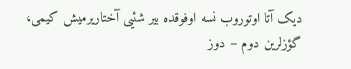دیک آتا اوتوروب نسه اوفوقده بیر شئیی آختاریرمیش کیمی، گؤزلرین دوم – دوز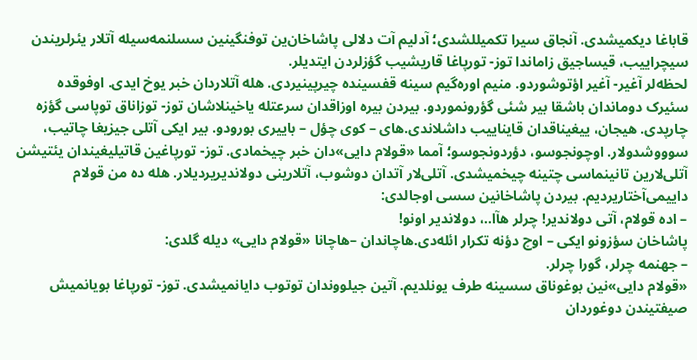قاباغا دیکمیشدی. آنجاق سیرا تکمیللشدی؛ آدلیم آت دلالی پاشاخان‌ین توفنگینین سسلنمه‌سیله آتلار یئرلریندن سیچراییب، قیساجیق زاماندا توز- تورپاغا قاریشیب گؤزلردن ایتدیلر.
لحظه‌لر آغیر- آغیر اؤتوشوردو. منیم اوره‌گیم سینه قفسینده چیرپینیردی. هله آتلاردان خبر یوخ ایدی. اوفوقده سئیرک دوماندان باشقا بیر شئی گؤرونموردو. بیردن بیره اوزاقدان سرعتله یاخینلاشان توز- توزاناق توپاسی گؤزه چارپدی. هیجان، ییغیناقدان قایناییب داشلاندی.های – کوی چؤل – باییری بورودو. بیر ایکی آتلی جیزیغا چاتیب، سوووشدولار. اوچونجوسو، دؤردونجوسو؛ آمما «قولام دایی»دان خبر چیخمادی. توز- تورپاغین قاتیلیغیندان یئتیشن آتلی‌لارین تانینماسی چتینه چیخمیشدی. آتلی‌لار آتدان دوشوب، آتلارینی دولاندیریردیلار. هله ده من قولام داییمی‌آختاریردیم. بیردن پاشاخانین سسی اوجالدی:
– اده قولام، آتی دولاندیر! چرلر هآا..، دولاندیر اونو!
پاشاخان سؤزونو ایکی – اوچ دؤنه تکرار ائله‌دی.هاچاندان –هاچانا «قولام دایی» دیله گلدی:
– جهنمه چرلر، گورا چرلر.
«قولام دایی»نین بوغوناق سسینه طرف یونلدیم. آتین جیلووندان توتوب دایانمیشدی. توز- تورپاغا بویانمیش صیفتیندن دوغوردان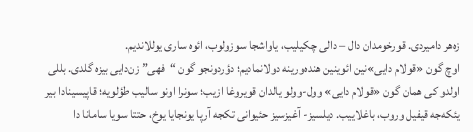زه‌هر دامیردی. قورخومدان دال – دالی چکیلیب، یاواشجا سوزولوب، ائوه ساری یوللاندیم.
اوچ گون «قولام دایی»نین ائوینین هنده‌ورینه دولانمادیم؛ دؤردونجو گون “فهی” زن‌دایی بیزه گلدی. بللی اولدو کی همان گون «قولام دایی» وول-وولو یالدان قویروغا ازیب؛ سونرا اونو سالیب طؤلویه؛ قاپیسینادا بیر یئکه‌جه قیفیل وروب، باغلاییب. دیلسیز- آغیزسیز حئیوانی تکجه آرپا یونجایا یوخ، حتتا سویا سامانا دا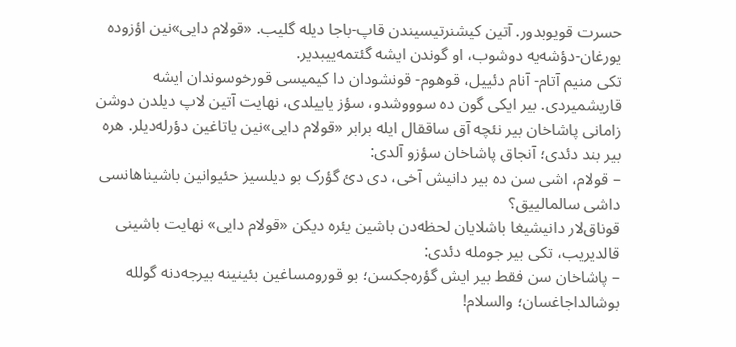حسرت قویوبدور. آتین کیشنرتیسیندن قاپ-باجا دیله گلیب. «قولام دایی»نین اؤزوده یورغان-دؤشه‌یه دوشوب، او گوندن ایشه گئتمه‌ییبدیر.
تکی منیم آتام- آنام دئییل، قوهوم- قونشودان دا کیمیسی قورخوسوندان ایشه قاریشمیردی. بیر ایکی گون ده سوووشدو، سؤز یاییلدی، نهایت آتین لاپ دیلدن دوشن زامانی پاشاخان بیر نئچه آق ساققال ایله برابر «قولام دایی»نین یاتاغین دؤرله‌دیلر. هره بیر بند دئدی؛ آنجاق پاشاخان سؤزو آلدی:
– قولام، اشی سن ده بیر دانیش آخی، دی دئ گؤرک بو دیلسیز حئیوانین باشینا‌هانسی داشی سالمالییق؟
قوناق‌لار دانیشیغا باشلایان لحظه‌دن باشین یئره دیکن «قولام دایی» نهایت باشینی قالدیریب، تکی بیر جومله دئدی:
– پاشاخان سن فقط بیر ایش گؤره‌جکسن؛ بو قورومساغین بئینینه بیرجه‌دنه گولله بوشالداجاغسان؛ والسلام!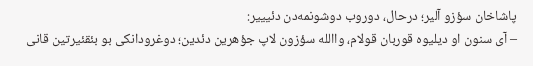پاشاخان سؤزو آلیر؛ درحال، دوروب دوشونمه‌دن دئیییر:
– آی سنون او دیلیوه قوربان قولام، واالله سؤزون لاپ جؤهرین دئدین؛ دوغرودانکی بو بئقئیرتین قانی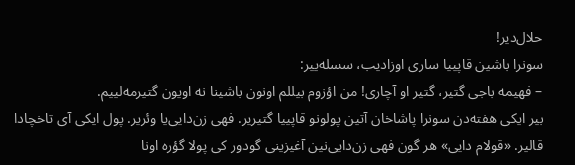حلال‌دیر!
سونرا باشین قاپییا ساری اوزادیب، سسله‌ییر:
– فهیمه باجی گتیر، گتیر او آچاری! من اؤزوم بیللم اونون باشینا نه اویون گتیرمه‌لییم.
بیر ایکی هفته‌دن سونرا پاشاخان آتین پولونو قاپییا گتیریر. فهی زن‌دایی‌یا وئریر. پول ایکی آی تاخچادا قالیر. «قولام دایی» هر گون فهی زن‌دایی‌نین آغیزینی گودور کی پولا گؤره اونا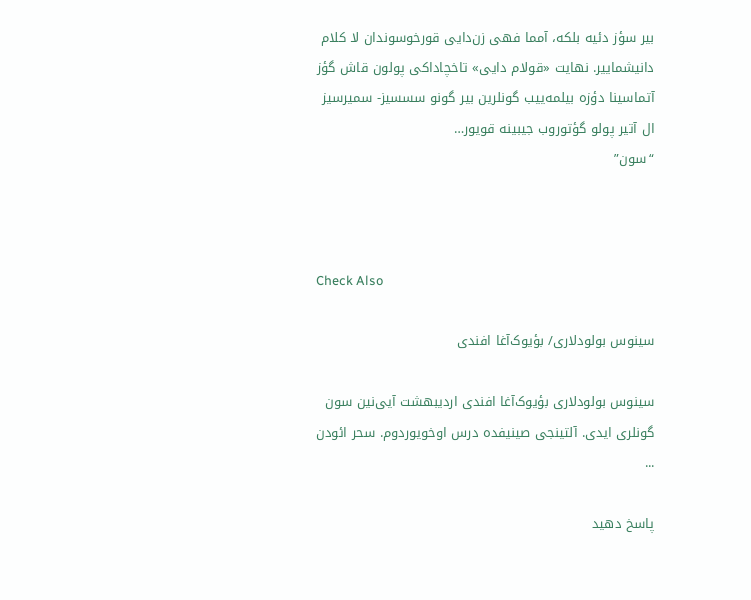بیر سؤز دئیه بلکه، آمما فهی زن‌دایی قورخوسوندان لا کلام دانیشماییر. نهایت «قولام دایی» تاخچاداکی پولون قاش گؤز آتماسینا دؤزه بیلمه‌ییب گونلرین بیر گونو سسسیز- سمیرسیز ال آتیر پولو گؤتوروب جیبینه قویور…                                   “سون”



Check Also

سینوس بولودلاری/ بؤیوک‌آغا افندی

سینوس بولودلاری بؤیوک‌آغا افندی اردیبهشت آیی‌نین سون گونلری ایدی. آلتینجی صینیفده درس اوخویوردوم. سحر ائودن ...

پاسخ دهید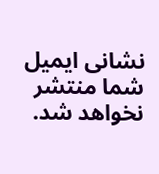نشانی ایمیل شما منتشر نخواهد شد.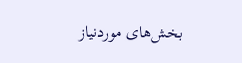بخش‌های موردنیاز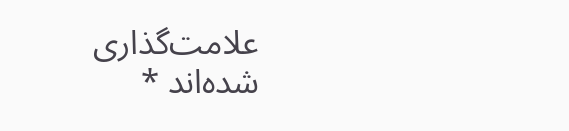علامت‌گذاری شده‌اند *